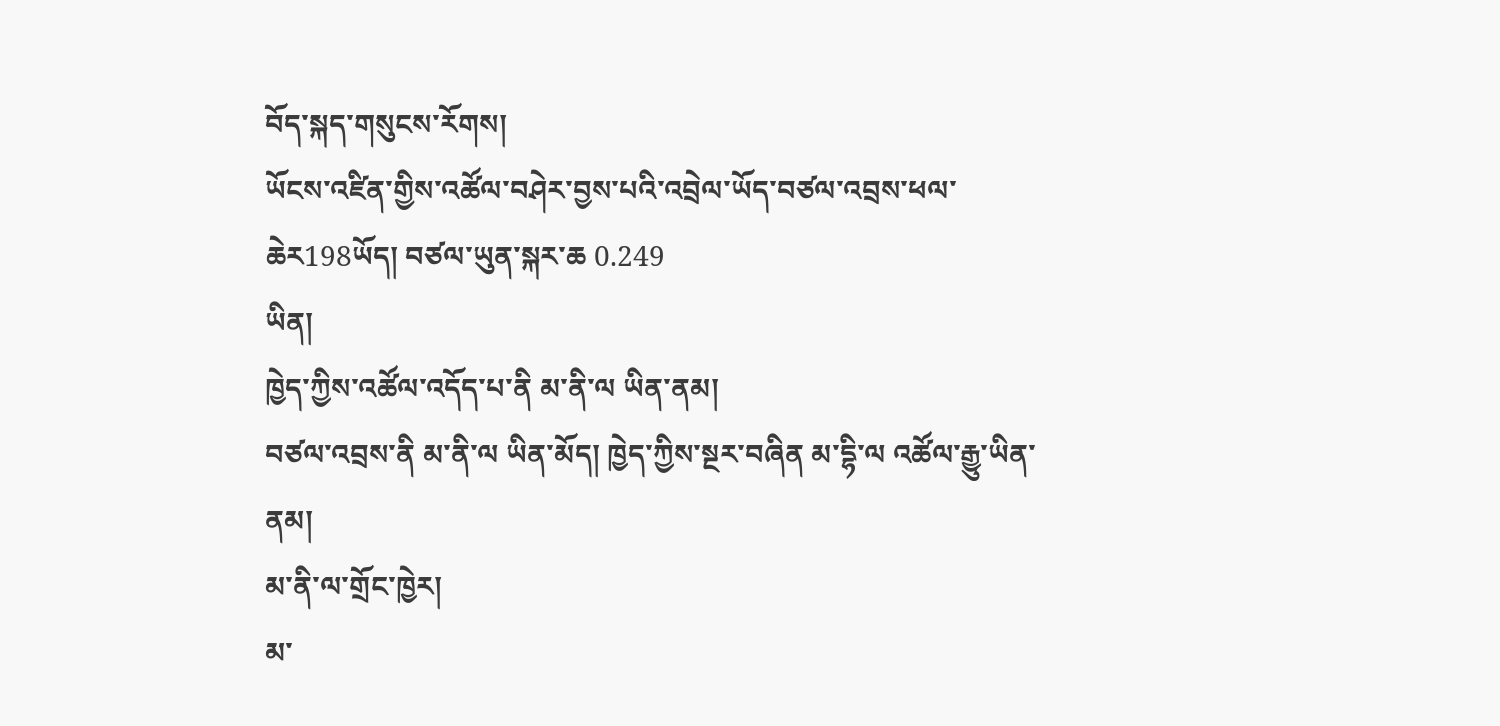བོད་སྐད་གསུངས་རོགས།
ཡོངས་འཛིན་གྱིས་འཚོལ་བཤེར་བྱས་པའི་འབྲེལ་ཡོད་བཙལ་འབྲས་ཕལ་ཆེར198ཡོད། བཙལ་ཡུན་སྐར་ཆ 0.249
ཡིན།
ཁྱེད་ཀྱིས་འཚོལ་འདོད་པ་ནི མ་ནི་ལ ཡིན་ནམ།
བཙལ་འབྲས་ནི མ་ནི་ལ ཡིན་མོད། ཁྱེད་ཀྱིས་སྔར་བཞིན མ་དྷི་ལ འཚོལ་རྒྱུ་ཡིན་ནམ།
མ་ནི་ལ་གྲོང་ཁྱེར།
མ་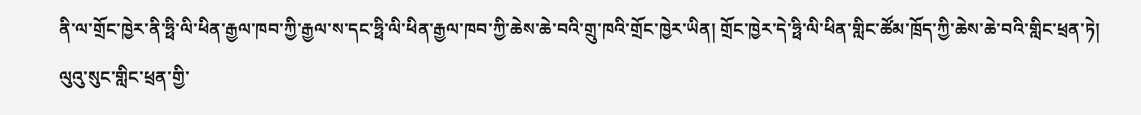ནི་ལ་གྲོང་ཁྱེར་ནི་ཧྥི་ལི་ཕིན་རྒྱལ་ཁབ་ཀྱི་རྒྱལ་ས་དང་ཧྥི་ལི་ཕིན་རྒྱལ་ཁབ་ཀྱི་ཆེས་ཆེ་བའི་གྲུ་ཁའི་གྲོང་ཁྱེར་ཡིན། གྲོང་ཁྱེར་དེ་ཧྥི་ལི་ཕིན་གླིང་ཚོམ་ཁྲོད་ཀྱི་ཆེས་ཆེ་བའི་གླིང་ཕྲན་ཏེ། ལུའུ་སུང་གླིང་ཕྲན་གྱི་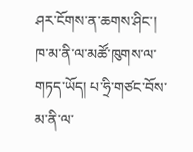ཤར་ངོགས་ན་ཆགས་ཤིང་། ཁ་མ་ནི་ལ་མཚོ་ཁུགས་ལ་གཏད་ཡོད། པ་ཧྲི་གཙང་བོས་མ་ནི་ལ་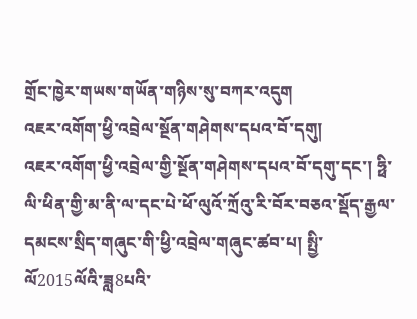གྲོང་ཁྱེར་གཡས་གཡོན་གཉིས་སུ་བཀར་འདུག
འཇར་འགོག་ཕྱི་འབྲེལ་སྔོན་གཤེགས་དཔའ་བོ་དགུ།
འཇར་འགོག་ཕྱི་འབྲེལ་གྱི་སྔོན་གཤེགས་དཔའ་བོ་དགུ་དང་། ཧྥི་ལི་ཕིན་གྱི་མ་ནི་ལ་དང་པེ་ཕོ་ལུའོ་ཀྲོའུ་རི་བོར་བཅའ་སྡོད་རྒྱལ་དམངས་སྲིད་གཞུང་གི་ཕྱི་འབྲེལ་གཞུང་ཚབ་པ། སྤྱི་ལོ2015ལོའི་ཟླ8པའི་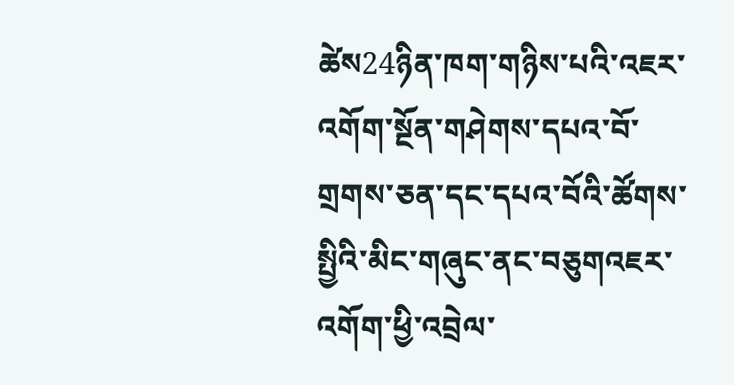ཚེས24ཉིན་ཁག་གཉིས་པའི་འཇར་འགོག་སྔོན་གཤེགས་དཔའ་བོ་གྲགས་ཅན་དང་དཔའ་བོའི་ཚོགས་སྤྱིའི་མིང་གཞུང་ནང་བཅུགའཇར་འགོག་ཕྱི་འབྲེལ་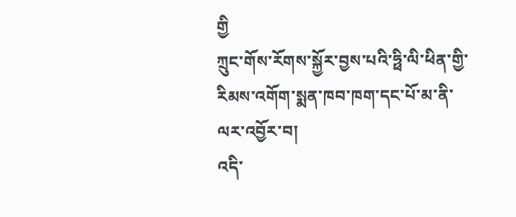གྱི
ཀྲུང་གོས་རོགས་སྐྱོར་བྱས་པའི་ཧྥི་ལི་ཕིན་གྱི་རིམས་འགོག་སྨན་ཁབ་ཁག་དང་པོ་མ་ནི་ལར་འབྱོར་བ།
འདི་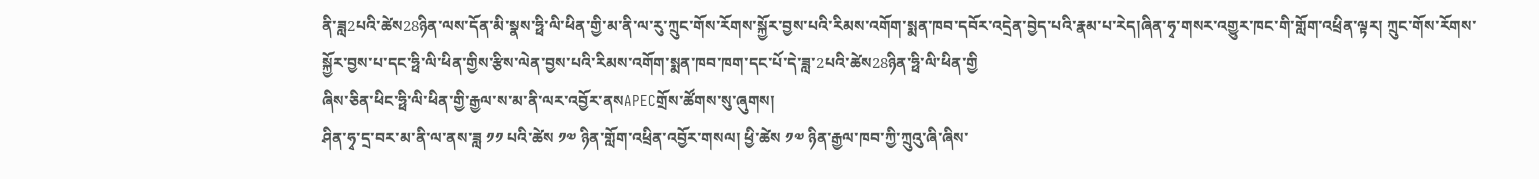ནི་ཟླ2པའི་ཚེས28ཉིན་ལས་དོན་མི་སྣས་ཧྥི་ལི་ཕིན་གྱི་མ་ནི་ལ་རུ་ཀྲུང་གོས་རོགས་སྐྱོར་བྱས་པའི་རིམས་འགོག་སྨན་ཁབ་དབོར་འདྲེན་བྱེད་པའི་རྣམ་པ་རེད།ཞིན་ཧྭ་གསར་འགྱུར་ཁང་གི་གློག་འཕྲིན་ལྟར། ཀྲུང་གོས་རོགས་སྐྱོར་བྱས་པ་དང་ཧྥི་ལི་ཕིན་གྱིས་རྩིས་ལེན་བྱས་པའི་རིམས་འགོག་སྨན་ཁབ་ཁག་དང་པོ་དེ་ཟླ་2པའི་ཚེས28ཉིན་ཧྥི་ལི་ཕིན་གྱི
ཞིས་ཅིན་ཕིང་ཧྥི་ལི་ཕིན་གྱི་རྒྱལ་ས་མ་ནི་ལར་འབྱོར་ནསAPECགྲོས་ཚོགས་སུ་ཞུགས།
ཤིན་ཧྭ་དྲ་བར་མ་ནི་ལ་ནས་ཟླ ༡༡ པའི་ཚེས ༡༧ ཉིན་གློག་འཕྲིན་འབྱོར་གསལ། ཕྱི་ཚེས ༡༧ ཉིན་རྒྱལ་ཁབ་ཀྱི་ཀྲུའུ་ཞི་ཞིས་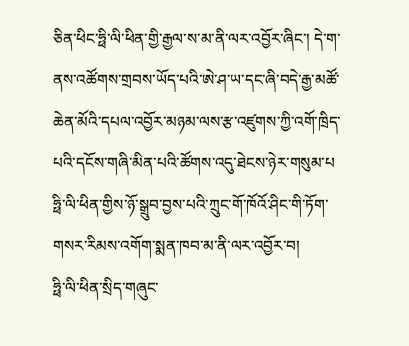ཅིན་ཕིང་ཧྥི་ལི་ཕིན་གྱི་རྒྱལ་ས་མ་ནི་ལར་འབྱོར་ཞིང་། དེ་ག་ནས་འཚོགས་གྲབས་ཡོད་པའི་ཨེ་ཤ་ཡ་དང་ཞི་བདེ་རྒྱ་མཚོ་ཆེན་མོའི་དཔལ་འབྱོར་མཉམ་ལས་རྩ་འཛུགས་ཀྱི་འགོ་ཁྲིད་པའི་དངོས་གཞི་མིན་པའི་ཚོགས་འདུ་ཐེངས་ཉེར་གསུམ་པ
ཧྥི་ལི་ཕིན་གྱིས་ཉོ་སྒྲུབ་བྱས་པའི་ཀྲུང་གོ་ཁོའོ་ཤིང་གི་ཏོག་གསར་རིམས་འགོག་སྨན་ཁབ་མ་ནི་ལར་འབྱོར་བ།
ཧྥི་ལི་ཕིན་སྲིད་གཞུང་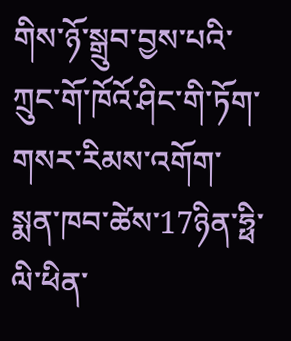གིས་ཉོ་སྒྲུབ་བྱས་པའི་ཀྲུང་གོ་ཁོའོ་ཤིང་གི་ཏོག་གསར་རིམས་འགོག་སྨན་ཁབ་ཚེས་17ཉིན་ཧྥི་ལི་ཕིན་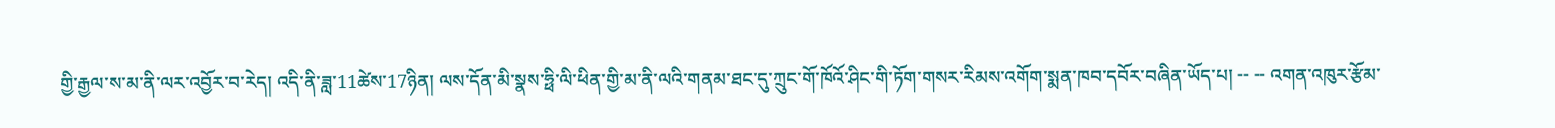གྱི་རྒྱལ་ས་མ་ནི་ལར་འབྱོར་བ་རེད། འདི་ནི་ཟླ་11ཚེས་17ཉིན། ལས་དོན་མི་སྣས་ཧྥི་ལི་ཕིན་གྱི་མ་ནི་ལའི་གནམ་ཐང་དུ་ཀྲུང་གོ་ཁོའོ་ཤིང་གི་ཏོག་གསར་རིམས་འགོག་སྨན་ཁབ་དབོར་བཞིན་ཡོད་པ། -- -- འགན་འཁུར་རྩོམ་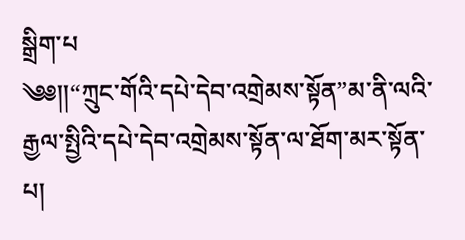སྒྲིག་པ
༄༅།།“ཀྲུང་གོའི་དཔེ་དེབ་འགྲེམས་སྟོན”མ་ནི་ལའི་རྒྱལ་སྤྱིའི་དཔེ་དེབ་འགྲེམས་སྟོན་ལ་ཐོག་མར་སྟོན་པ།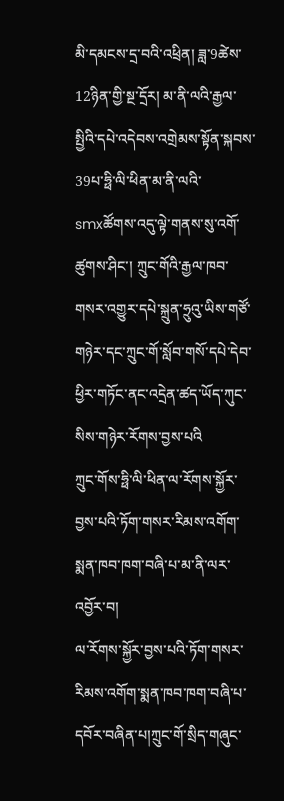མི་དམངས་དྲ་བའི་འཕྲིན། ཟླ་9ཚེས་12ཉིན་གྱི་སྔ་དྲོར། མ་ནི་ལའི་རྒྱལ་སྤྱིའི་དཔེ་འདེབས་འགྲེམས་སྟོན་སྐབས་39པ་ཧྥི་ལི་ཕིན་མ་ནི་ལའི་smxཚོགས་འདུ་ལྟེ་གནས་སུ་འགོ་ཚུགས་ཤིང་། ཀྲུང་གོའི་རྒྱལ་ཁབ་གསར་འགྱུར་དཔེ་སྐྲུན་ཧྲུའུ་ཡིས་གཙོ་གཉེར་དང་ཀྲུང་གོ་སློབ་གསོ་དཔེ་དེབ་ཕྱིར་གཏོང་ནང་འདྲེན་ཚད་ཡོད་ཀུང་སིས་གཉེར་རོགས་བྱས་པའི
ཀྲུང་གོས་ཧྥི་ལི་ཕིན་ལ་རོགས་སྐྱོར་བྱས་པའི་ཏོག་གསར་རིམས་འགོག་སྨན་ཁབ་ཁག་བཞི་པ་མ་ནི་ལར་འབྱོར་བ།
ལ་རོགས་སྐྱོར་བྱས་པའི་ཏོག་གསར་རིམས་འགོག་སྨན་ཁབ་ཁག་བཞི་པ་དབོར་བཞིན་པ།ཀྲུང་གོ་སྲིད་གཞུང་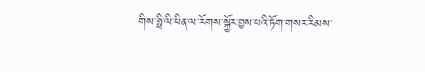གིས་ཧྥི་ལི་ཕིན་ལ་རོགས་སྐྱོར་བྱས་པའི་ཏོག་གསར་རིམས་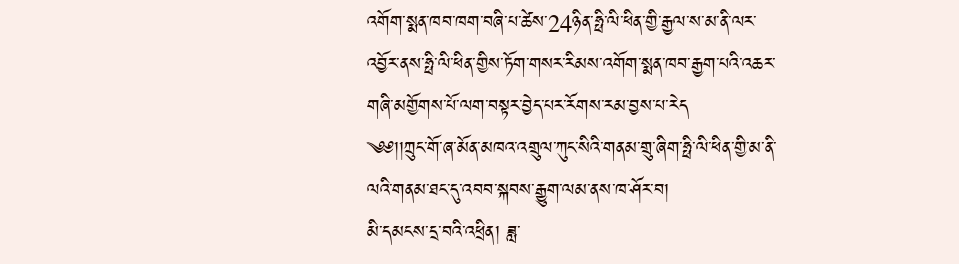འགོག་སྨན་ཁབ་ཁག་བཞི་པ་ཚེས་24ཉིན་ཧྥི་ལི་ཕིན་གྱི་རྒྱལ་ས་མ་ནི་ལར་འབྱོར་ནས་ཧྥི་ལི་ཕིན་གྱིས་ཏོག་གསར་རིམས་འགོག་སྨན་ཁབ་རྒྱག་པའི་འཆར་གཞི་མགྱོགས་པོ་ལག་བསྟར་བྱེད་པར་རོགས་རམ་བྱས་པ་རེད
༄༅།།ཀྲུང་གོ་ཞ་མོན་མཁའ་འགྲུལ་ཀུང་སིའི་གནམ་གྲུ་ཞིག་ཧྥི་ལི་ཕིན་གྱི་མ་ནི་ལའི་གནམ་ཐང་དུ་འབབ་སྐབས་རྒྱུག་ལམ་ནས་ཁ་ཤོར་བ།
མི་དམངས་དྲ་བའི་འཕྲིན། ཟླ་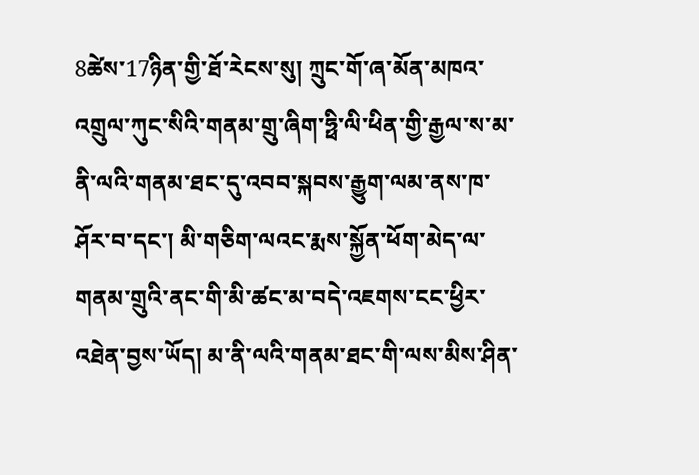8ཚེས་17ཉིན་གྱི་ཐོ་རེངས་སུ། ཀྲུང་གོ་ཞ་མོན་མཁའ་འགྲུལ་ཀུང་སིའི་གནམ་གྲུ་ཞིག་ཧྥི་ལི་ཕིན་གྱི་རྒྱལ་ས་མ་ནི་ལའི་གནམ་ཐང་དུ་འབབ་སྐབས་རྒྱུག་ལམ་ནས་ཁ་ཤོར་བ་དང་། མི་གཅིག་ལའང་རྨས་སྐྱོན་ཕོག་མེད་ལ་གནམ་གྲུའི་ནང་གི་མི་ཚང་མ་བདེ་འཇགས་ངང་ཕྱིར་འཐེན་བྱས་ཡོད། མ་ནི་ལའི་གནམ་ཐང་གི་ལས་མིས་ཤིན་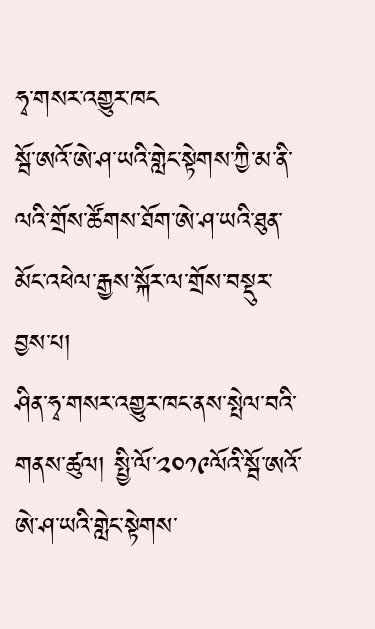ཧྭ་གསར་འགྱུར་ཁང
སྦོ་ཨའོ་ཨེ་ཤ་ཡའི་གླེང་སྟེགས་ཀྱི་མ་ནི་ལའི་གྲོས་ཚོགས་ཐོག་ཨེ་ཤ་ཡའི་ཐུན་མོང་འཕེལ་རྒྱས་སྐོར་ལ་གྲོས་བསྡུར་བྱས་པ།
ཤིན་ཧྭ་གསར་འགྱུར་ཁང་ནས་སྤེལ་བའི་གནས་ཚུལ། སྤྱི་ལོ་༢༠༡༩ལོའི་སྦོ་ཨའོ་ཨེ་ཤ་ཡའི་གླེང་སྟེགས་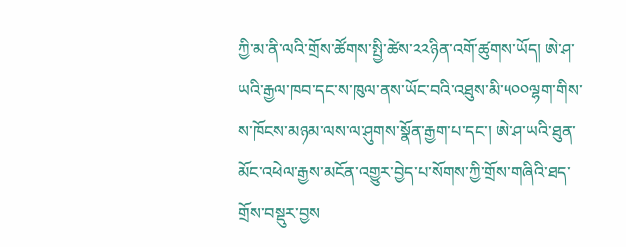ཀྱི་མ་ནི་ལའི་གྲོས་ཚོགས་སྤྱི་ཚེས་༢༢ཉིན་འགོ་ཚུགས་ཡོད། ཨེ་ཤ་ཡའི་རྒྱལ་ཁབ་དང་ས་ཁུལ་ནས་ཡོང་བའི་འཐུས་མི་༥༠༠ལྷག་གིས་ས་ཁོངས་མཉམ་ལས་ལ་ཤུགས་སྣོན་རྒྱག་པ་དང་། ཨེ་ཤ་ཡའི་ཐུན་མོང་འཕེལ་རྒྱས་མངོན་འགྱུར་བྱེད་པ་སོགས་ཀྱི་གྲོས་གཞིའི་ཐད་གྲོས་བསྡུར་བྱས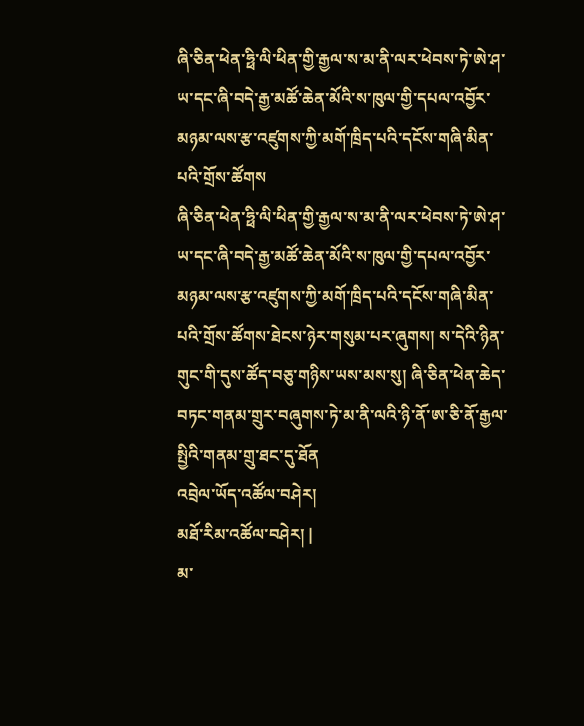ཞི་ཅིན་ཕེན་ཧྥི་ལི་ཕིན་གྱི་རྒྱལ་ས་མ་ནི་ལར་ཕེབས་ཏེ་ཨེ་ཤ་ཡ་དང་ཞི་བདེ་རྒྱ་མཚོ་ཆེན་མོའི་ས་ཁུལ་གྱི་དཔལ་འབྱོར་མཉམ་ལས་རྩ་འཛུགས་ཀྱི་མགོ་ཁྲིད་པའི་དངོས་གཞི་མིན་པའི་གྲོས་ཚོགས
ཞི་ཅིན་ཕེན་ཧྥི་ལི་ཕིན་གྱི་རྒྱལ་ས་མ་ནི་ལར་ཕེབས་ཏེ་ཨེ་ཤ་ཡ་དང་ཞི་བདེ་རྒྱ་མཚོ་ཆེན་མོའི་ས་ཁུལ་གྱི་དཔལ་འབྱོར་མཉམ་ལས་རྩ་འཛུགས་ཀྱི་མགོ་ཁྲིད་པའི་དངོས་གཞི་མིན་པའི་གྲོས་ཚོགས་ཐེངས་ཉེར་གསུམ་པར་ཞུགས། ས་དེའི་ཉིན་གུང་གི་དུས་ཚོད་བཅུ་གཉིས་ཡས་མས་སུ། ཞི་ཅིན་ཕེན་ཆེད་བཏང་གནམ་གྲུར་བཞུགས་ཏེ་མ་ནི་ལའི་ཉི་ནོ་ཨ་ཅི་ནོ་རྒྱལ་སྤྱིའི་གནམ་གྲུ་ཐང་དུ་ཐོན
འབྲེལ་ཡོད་འཚོལ་བཤེར།
མཐོ་རིམ་འཚོལ་བཤེར། |
མ་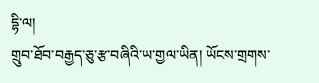དྷི་ལ།
གྲུབ་ཐོབ་བརྒྱད་ཅུ་རྩ་བཞིའི་ཡ་གྱལ་ཡིན། ཡོངས་གྲགས་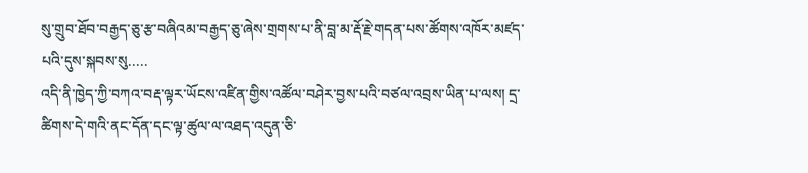སུ་གྲུབ་ཐོབ་བརྒྱད་ཅུ་རྩ་བཞིའམ་བརྒྱད་ཅུ་ཞེས་གྲགས་པ་ནི་བླ་མ་རྡོ་རྗེ་གདན་པས་ཚོགས་འཁོར་མཛད་པའི་དུས་སྐབས་སུ.....
འདི་ནི་ཁྱེད་ཀྱི་བཀའ་བརྡ་ལྟར་ཡོངས་འཛིན་གྱིས་འཚོལ་བཤེར་བྱས་པའི་བཙལ་འབྲས་ཡིན་པ་ལས། དྲ་ཚིགས་དེ་གའི་ནང་དོན་དང་ལྟ་ཚུལ་ལ་འཐད་འདུན་ཅི་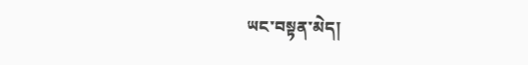ཡང་བསྟན་མེད།